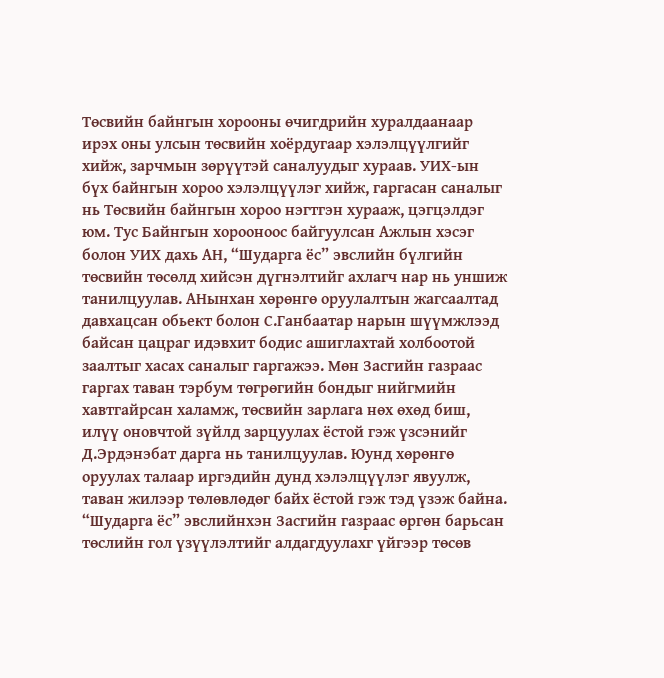Төсвийн байнгын хорооны өчигдрийн хуралдаанаар ирэх оны улсын төсвийн хоёрдугаар хэлэлцүүлгийг хийж, зарчмын зөрүүтэй саналуудыг хураав. УИХ-ын бүх байнгын хороо хэлэлцүүлэг хийж, гаргасан саналыг нь Төсвийн байнгын хороо нэгтгэн хурааж, цэгцэлдэг юм. Тус Байнгын хорооноос байгуулсан Ажлын хэсэг болон УИХ дахь АН, “Шударга ёс” эвслийн бүлгийн төсвийн төсөлд хийсэн дүгнэлтийг ахлагч нар нь уншиж танилцуулав. АНынхан хөрөнгө оруулалтын жагсаалтад давхацсан обьект болон С.Ганбаатар нарын шүүмжлээд байсан цацраг идэвхит бодис ашиглахтай холбоотой заалтыг хасах саналыг гаргажээ. Мөн Засгийн газраас гаргах таван тэрбум төгрөгийн бондыг нийгмийн хавтгайрсан халамж, төсвийн зарлага нөх өхөд биш, илүү оновчтой зүйлд зарцуулах ёстой гэж үзсэнийг Д.Эрдэнэбат дарга нь танилцуулав. Юунд хөрөнгө оруулах талаар иргэдийн дунд хэлэлцүүлэг явуулж, таван жилээр төлөвлөдөг байх ёстой гэж тэд үзэж байна. “Шударга ёс” эвслийнхэн Засгийн газраас өргөн барьсан төслийн гол үзүүлэлтийг алдагдуулахг үйгээр төсөв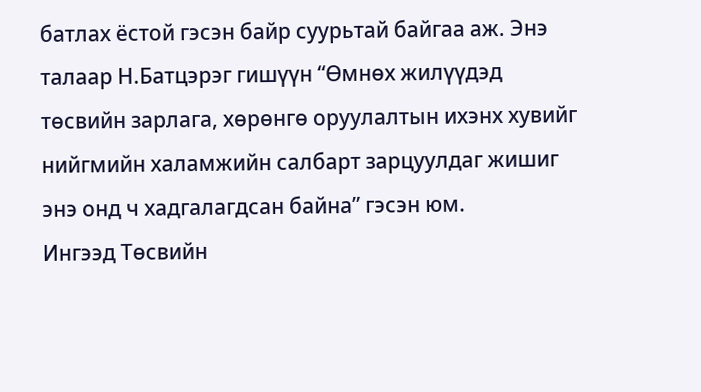батлах ёстой гэсэн байр суурьтай байгаа аж. Энэ талаар Н.Батцэрэг гишүүн “Өмнөх жилүүдэд төсвийн зарлага, хөрөнгө оруулалтын ихэнх хувийг нийгмийн халамжийн салбарт зарцуулдаг жишиг энэ онд ч хадгалагдсан байна” гэсэн юм.
Ингээд Төсвийн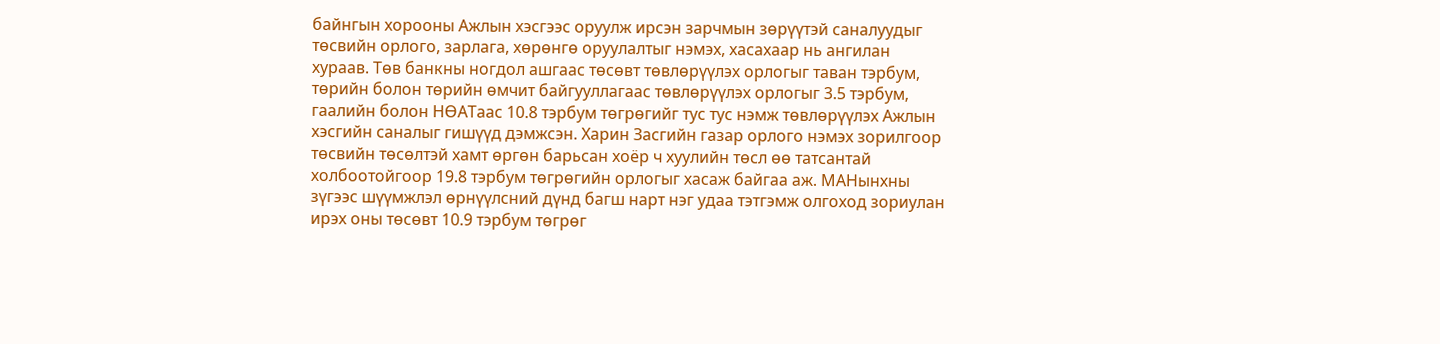байнгын хорооны Ажлын хэсгээс оруулж ирсэн зарчмын зөрүүтэй саналуудыг төсвийн орлого, зарлага, хөрөнгө оруулалтыг нэмэх, хасахаар нь ангилан хураав. Төв банкны ногдол ашгаас төсөвт төвлөрүүлэх орлогыг таван тэрбум, төрийн болон төрийн өмчит байгууллагаас төвлөрүүлэх орлогыг 3.5 тэрбум, гаалийн болон НӨАТаас 10.8 тэрбум төгрөгийг тус тус нэмж төвлөрүүлэх Ажлын хэсгийн саналыг гишүүд дэмжсэн. Харин Засгийн газар орлого нэмэх зорилгоор төсвийн төсөлтэй хамт өргөн барьсан хоёр ч хуулийн төсл өө татсантай холбоотойгоор 19.8 тэрбум төгрөгийн орлогыг хасаж байгаа аж. МАНынхны зүгээс шүүмжлэл өрнүүлсний дүнд багш нарт нэг удаа тэтгэмж олгоход зориулан ирэх оны төсөвт 10.9 тэрбум төгрөг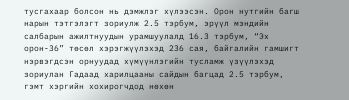тусгахаар болсон нь дэмжлэг хүлээсэн. Орон нутгийн багш нарын тэтгэлэгт зориулж 2.5 тэрбум, эрүүл мэндийн салбарын ажилтнуудын урамшуулалд 16.3 тэрбум, “Эх орон-36” төсөл хэрэгжүүлэхэд 236 сая, байгалийн гамшигт нэрвэгдсэн орнуудад хүмүүнлэгийн тусламж үзүүлэхэд зориулан Гадаад харилцааны сайдын багцад 2.5 тэрбум, гэмт хэргийн хохирогчдод нөхөн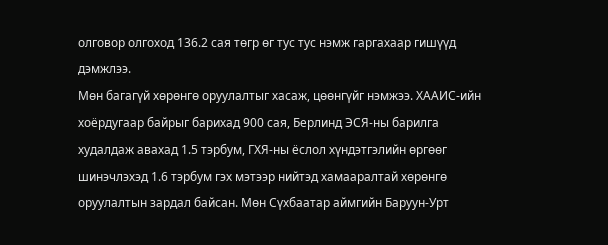олговор олгоход 136.2 сая төгр өг тус тус нэмж гаргахаар гишүүд дэмжлээ.
Мөн багагүй хөрөнгө оруулалтыг хасаж, цөөнгүйг нэмжээ. ХААИС-ийн хоёрдугаар байрыг барихад 900 сая, Берлинд ЭСЯ-ны барилга худалдаж авахад 1.5 тэрбум, ГХЯ-ны ёслол хүндэтгэлийн өргөөг шинэчлэхэд 1.6 тэрбум гэх мэтээр нийтэд хамааралтай хөрөнгө оруулалтын зардал байсан. Мөн Сүхбаатар аймгийн Баруун-Урт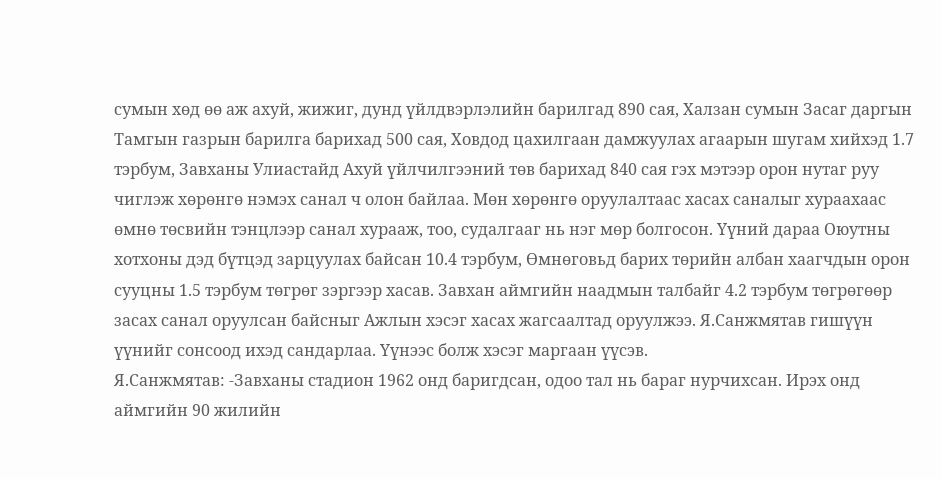сумын хөд өө аж ахуй, жижиг, дунд үйлдвэрлэлийн барилгад 890 сая, Халзан сумын Засаг даргын Тамгын газрын барилга барихад 500 сая, Ховдод цахилгаан дамжуулах агаарын шугам хийхэд 1.7 тэрбум, Завханы Улиастайд Ахуй үйлчилгээний төв барихад 840 сая гэх мэтээр орон нутаг руу чиглэж хөрөнгө нэмэх санал ч олон байлаа. Мөн хөрөнгө оруулалтаас хасах саналыг хураахаас өмнө төсвийн тэнцлээр санал хурааж, тоо, судалгааг нь нэг мөр болгосон. Үүний дараа Оюутны хотхоны дэд бүтцэд зарцуулах байсан 10.4 тэрбум, Өмнөговьд барих төрийн албан хаагчдын орон сууцны 1.5 тэрбум төгрөг зэргээр хасав. Завхан аймгийн наадмын талбайг 4.2 тэрбум төгрөгөөр засах санал оруулсан байсныг Ажлын хэсэг хасах жагсаалтад оруулжээ. Я.Санжмятав гишүүн үүнийг сонсоод ихэд сандарлаа. Үүнээс болж хэсэг маргаан үүсэв.
Я.Санжмятав: -Завханы стадион 1962 онд баригдсан, одоо тал нь бараг нурчихсан. Ирэх онд аймгийн 90 жилийн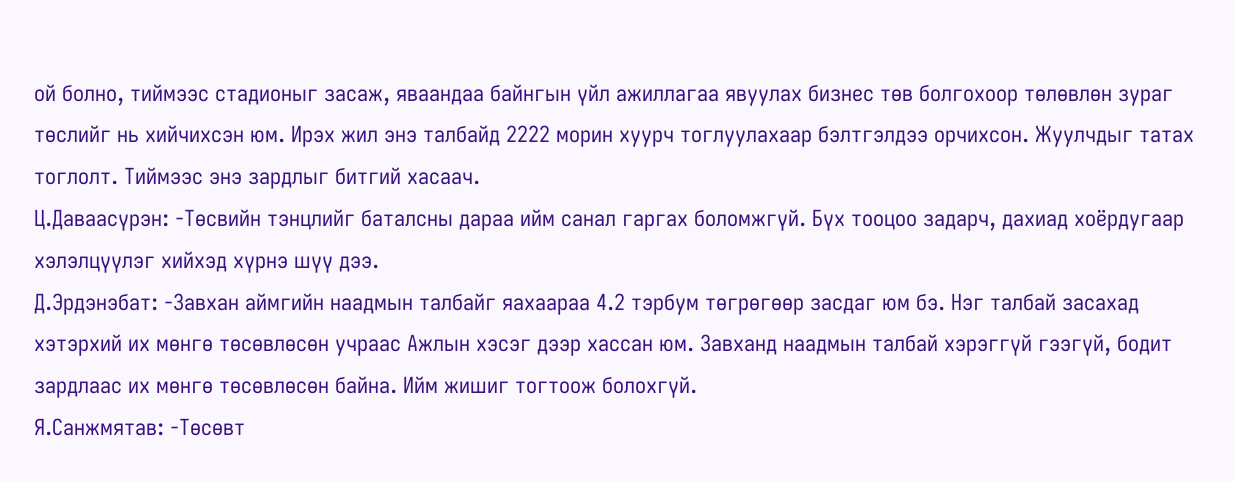ой болно, тиймээс стадионыг засаж, яваандаа байнгын үйл ажиллагаа явуулах бизнес төв болгохоор төлөвлөн зураг төслийг нь хийчихсэн юм. Ирэх жил энэ талбайд 2222 морин хуурч тоглуулахаар бэлтгэлдээ орчихсон. Жуулчдыг татах тоглолт. Тиймээс энэ зардлыг битгий хасаач.
Ц.Даваасүрэн: -Төсвийн тэнцлийг баталсны дараа ийм санал гаргах боломжгүй. Бүх тооцоо задарч, дахиад хоёрдугаар хэлэлцүүлэг хийхэд хүрнэ шүү дээ.
Д.Эрдэнэбат: -Завхан аймгийн наадмын талбайг яахаараа 4.2 тэрбум төгрөгөөр засдаг юм бэ. Нэг талбай засахад хэтэрхий их мөнгө төсөвлөсөн учраас Ажлын хэсэг дээр хассан юм. Завханд наадмын талбай хэрэггүй гээгүй, бодит зардлаас их мөнгө төсөвлөсөн байна. Ийм жишиг тогтоож болохгүй.
Я.Санжмятав: -Төсөвт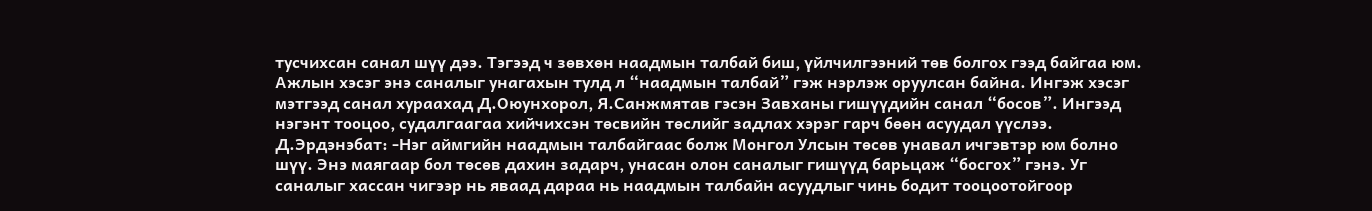тусчихсан санал шүү дээ. Тэгээд ч зөвхөн наадмын талбай биш, үйлчилгээний төв болгох гээд байгаа юм. Ажлын хэсэг энэ саналыг унагахын тулд л “наадмын талбай” гэж нэрлэж оруулсан байна. Ингэж хэсэг мэтгээд санал хураахад Д.Оюунхорол, Я.Санжмятав гэсэн Завханы гишүүдийн санал “босов”. Ингээд нэгэнт тооцоо, судалгаагаа хийчихсэн төсвийн төслийг задлах хэрэг гарч бөөн асуудал үүслээ.
Д.Эрдэнэбат: -Нэг аймгийн наадмын талбайгаас болж Монгол Улсын төсөв унавал ичгэвтэр юм болно шүү. Энэ маягаар бол төсөв дахин задарч, унасан олон саналыг гишүүд барьцаж “босгох” гэнэ. Уг саналыг хассан чигээр нь яваад дараа нь наадмын талбайн асуудлыг чинь бодит тооцоотойгоор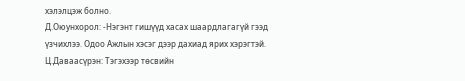хэлэлцэж болно.
Д.Оюунхорол: -Нэгэнт гишүүд хасах шаардлагагүй гээд үзчихлээ. Одоо Ажлын хэсэг дээр дахиад ярих хэрэгтэй.
Ц.Даваасүрэн: Тэгэхээр төсвийн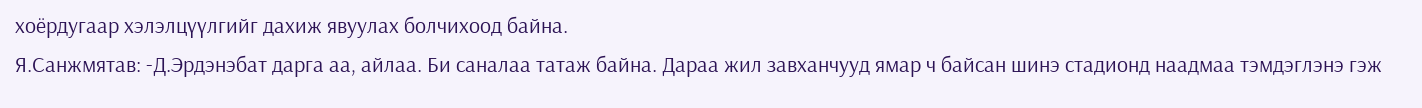хоёрдугаар хэлэлцүүлгийг дахиж явуулах болчихоод байна.
Я.Санжмятав: -Д.Эрдэнэбат дарга аа, айлаа. Би саналаа татаж байна. Дараа жил завханчууд ямар ч байсан шинэ стадионд наадмаа тэмдэглэнэ гэж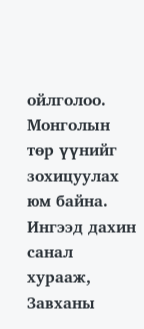ойлголоо. Монголын төр үүнийг зохицуулах юм байна. Ингээд дахин санал хурааж, Завханы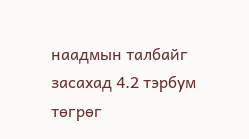наадмын талбайг засахад 4.2 тэрбум төгрөг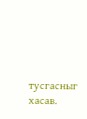тусгасныг хасав.